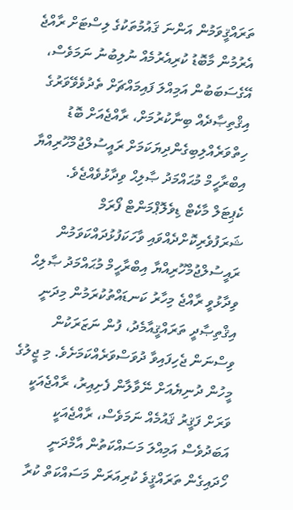ތަރައްޤީވަމުން އަންނަ ޤައުމުތަކުގެ ލިސްޓަށް ރާއްޖެ އެރުމުން މާބޮޑު ކުރިއެރުމެއް ނުލިބުނު ނަމަވެސް، އޭގެސަބަބުން އަމިއްލަ ފައިމައްޗަށް ތެދުވެވޭވަރުގެ އިޤްތިޞާދެއް ބިނާކުރުމަށް، ރާއްޖެއަށް ބޮޑު ހިތްވަރެއްލިބިގެންދިޔަކަމަށް ރައީސުލްޖުމްހޫރިއްޔާ އިބްރާހީމް މުޙައްމަދު ޞާލިޙް ވިދާޅުވެއްޖެވެ.
ކެޕިޓަލް މާކެޓް ޑިވެލޮޕްމަންޓް ފޯރަމް ޝަރަފުވެރިކޮށްދެއްވައި ވާހަކަފުޅުދައްކަވަމުން ރައީސުލްޖުމްހޫރިއްޔާ އިބްރާހީމް މުޙައްމަދު ޞާލިޙް ވިދާޅުވީ ރާއްޖެ މިހާރު ކަނޑައްތުކުރަމުން މިދަނީ އިޤްތިޞާދީ ތަރައްޤީއާމެދު، ފުން ނަޒަރަކުން ވިސްނަން ޖެހިފައިވާ ދުވަސްވަރެއްކަމަށެވެ. މި ޖީލުގެ މީހުން ދުނިޔެއަށް ނޭވާލާން ފެށިއިރު، ރާއްޖެއަކީ ވަރަށް ފަޤީރު ޤައުމެއް ނަމަވެސް، ރާއްޖެއަކީ އަބަދުވެސް އަމިއްލަ މަސައްކަތުން އާމްދަނީ ހޯދައިގެން ތަރައްޤީވެ ކުރިއަރަން މަސައްކަތް ކުރާ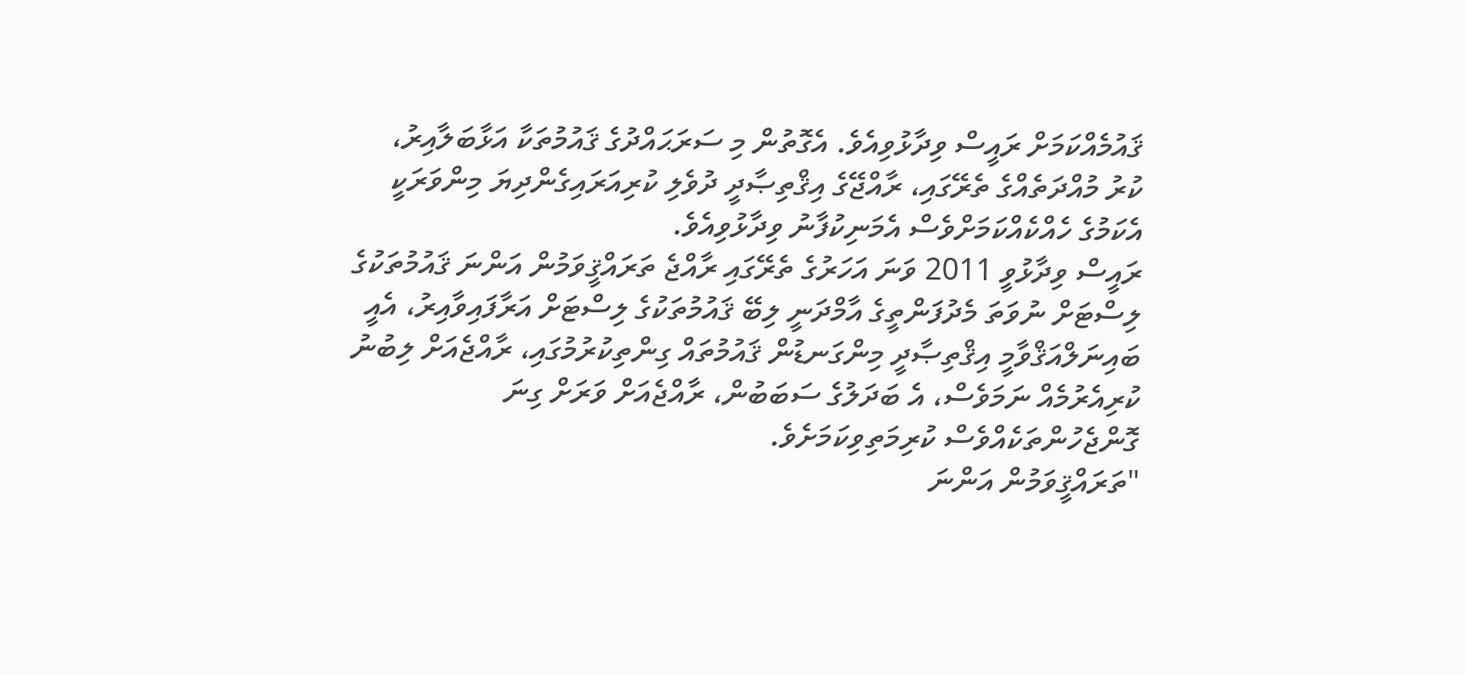ޤައުމެއްކަމަށް ރައީސް ވިދާޅުވިއެވެ. އެގޮތުން މި ސަރަޙައްދުގެ ޤައުމުތަކާ އަޅާބަލާއިރު، ކުރު މުއްދަތެއްގެ ތެރޭގައި، ރާއްޖޭގެ އިޤްތިޞާދީ ދުވެލި ކުރިއަރައިގެންދިޔަ މިންވަރަކީ އެކަމުގެ ހެއްކެއްކަމަށްވެސް އެމަނިކުފާނު ވިދާޅުވިއެވެ.
ރައީސް ވިދާޅުވީ 2011 ވަނަ އަހަރުގެ ތެރޭގައި ރާއްޖެ ތަރައްޤީވަމުން އަންނަ ޤައުމުތަކުގެ ލިސްޓަށް ނުވަތަ މެދުފަންތީގެ އާމްދަނީ ލިބޭ ޤައުމުތަކުގެ ލިސްޓަށް އަރާފައިވާއިރު، އެއީ ބައިނަލްއަޤްވާމީ އިޤްތިޞާދީ މިންގަނޑުން ޤައުމުތައް ގިންތިކުރުމުގައި، ރާއްޖެއަށް ލިބުނު ކުރިއެރުމެއް ނަމަވެސް، އެ ބަދަލުގެ ސަބަބުން، ރާއްޖެއަށް ވަރަށް ގިނަ ގޮންޖެހުންތަކެއްވެސް ކުރިމަތިވިކަމަށެވެ.
"ތަރައްޤީވަމުން އަންނަ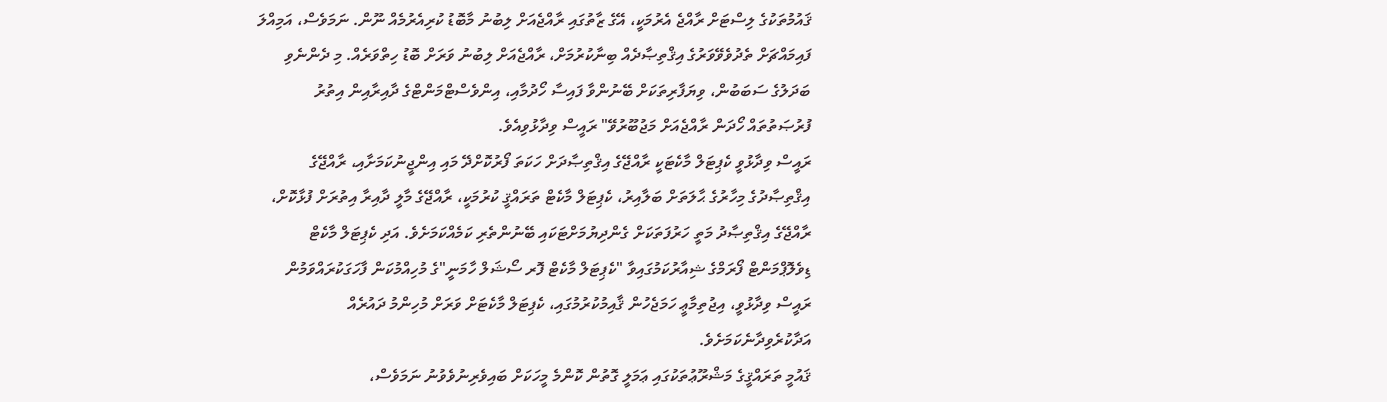ޤައުމުތަކުގެ ލިސްޓަށް ރާއްޖެ އެރުމަކީ، އޭގެ ޒާތުގައި ރާއްޖެއަށް ލިބުނު މާބޮޑު ކުރިއެރުމެއް ނޫން. ނަމަވެސް، އަމިއްލަ ފައިމައްޗަށް ތެދުވެވޭވަރުގެ އިޤްތިޞާދެއް ބިނާކުރުމަށް، ރާއްޖެއަށް ލިބުނު ވަރަށް ބޮޑު ހިތްވަރެއް. މި ދެންނެވި ބަދަލުގެ ސަބަބުން، ވިޔަފާރިތަކަށް ބޭނުންވާ ފައިސާ ހޯދުމާއި، އިންވެސްޓްމަންޓްގެ ދާއިރާއިން އިތުރު ފުރުޞަތުތައް ހޯދަން ރާއްޖެއަށް މަޖުބޫރުވޭ" ރައީސް ވިދާޅުވިއެވެ.
ރައީސް ވިދާޅުވީ ކެޕިޓަލް މާކެޓަކީ ރާއްޖޭގެ އިޤްތިޞާދަށް ހަކަތަ ފޯރުކޮށްދޭ މައި އިންޖީނުކަމަށާއި، ރާއްޖޭގެ އިޤްތިޞާދުގެ މިހާރުގެ ޙާލަތަށް ބަލާއިރު، ކެޕިޓަލް މާކެޓް ތަރައްޤީ ކުރުމަކީ، ރާއްޖޭގެ މާލީ ދާއިރާ އިތުރަށް ފުޅާކޮށް، ރާއްޖޭގެ އިޤްތިޞާދު މަތީ ހަރުފަތަކަށް ގެންދިޔުމަށްޓަކައި ބޭނުންތެރި ކަމެއްކަމަށެވެ. އަދި ކެޕިޓަލް މާކެޓް ޑިވެލޮޕްމަންޓް ފޯރަމްގެ ޝިއާރުކަމުގައިވާ "ކެޕިޓަލް މާކެޓް ފޮރ ސޯޝަލް ހާމަނީ"ގެ މުހިއްމުކަން ފާހަގަކުރައްވަމުން ރައީސް ވިދާޅުވީ، އިޖުތިމާޢީ ހަމަޖެހުން ޤާއިމުކުރުމުގައި، ކެޕިޓަލް މާކެޓަށް ވަރަށް މުހިންމު ދައުރެއް އަދާކުރެވިދާނެކަމަށެވެ.
ޤައުމީ ތަރައްޤީގެ މަޝްރޫޢުތަކުގައި ޢަމަލީ ގޮތުން ކޮންމެ މީހަކަށް ބައިވެރިނުވެވުނު ނަމަވެސް،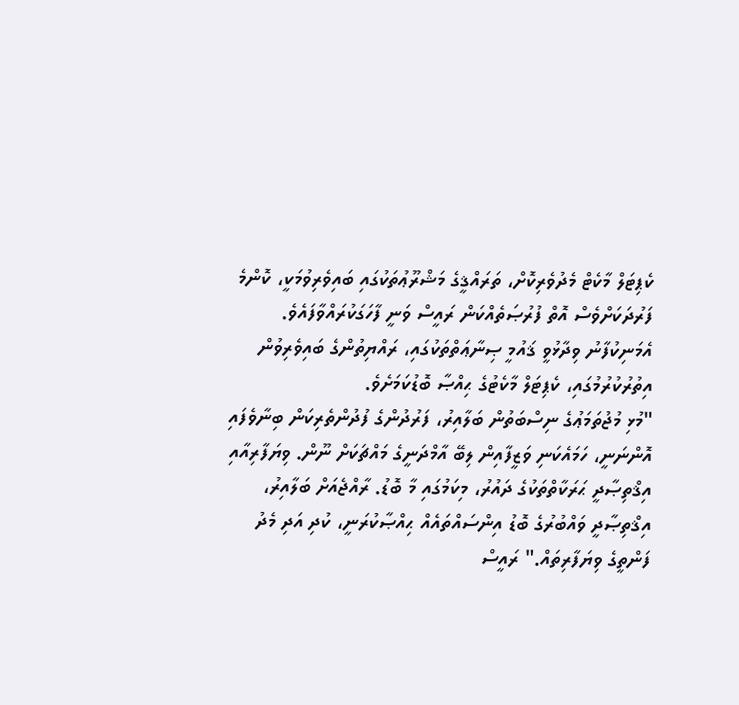ކެޕިޓަލް މާކެޓް މެދުވެރިކޮށް، ތަރައްޤީގެ މަޝްރޫޢުތަކުގައި ބައިވެރިވުމަކީ، ކޮންމެ ފަރުދަކަށްވެސް އޮތް ފުރުޞަތެއްކަން ރައީސް ވަނީ ފާހަގަކުރައްވާފައެވެ. އެމަނިކުފާނު ވިދާޅުވީ ޤައުމީ ޞިނާޢަތްތަކުގައި، ރައްޔިތުންގެ ބައިވެރިވުން އިތުރުކުރުމުގައި، ކެޕިޓަލް މާކެޓުގެ ޙިއްޞާ ބޮޑުކަމަށެވެ.
"މުޅި މުޖުތަމަޢުގެ ނިސްބަތުން ބަލާއިރު، ފަރުދުންގެ ފުދުންތެރިކަން ބިނާވެފައި އޮންނަނީ، ހަމައެކަނި ވަޒީފާއިން ލިބޭ އާމްދަނީގެ މައްޗަކަށް ނޫން. ވިޔަފާރިއާއި އިޤްތިޞާދީ ޙަރަކާތްތަކުގެ ދައުރު، މިކަމުގައި މާ ބޮޑު. ރާއްޖެއަށް ބަލާއިރު، އިޤްތިޞާދީ ވައްބުރުގެ ބޮޑު އިންސައްތައެއް ޙިއްޞާކުރަނީ، ކުދި އަދި މެދު ފަންތީގެ ވިޔަފާރިތައް." ރައީސް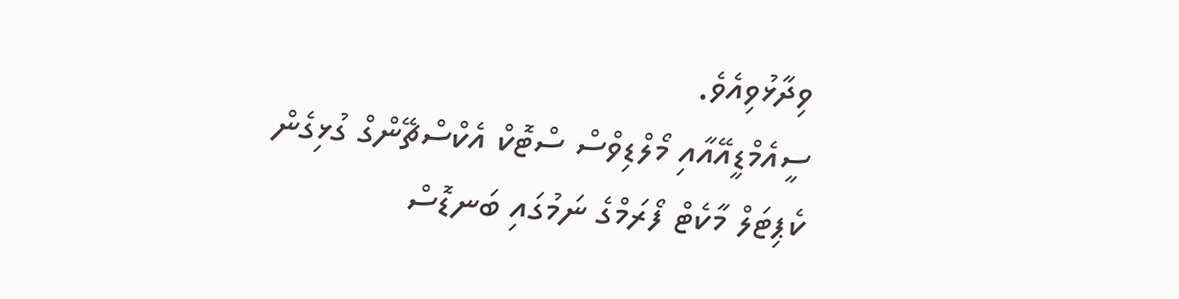ވިދާޅުވިއެވެ.
ސީއެމްޑީއޭއާއި މޯލްޑިވްސް ސްޓޮކް އެކްސްޗޭންގް ގުޅިގެން ކެޕިޓަލް މާކެޓް ފޯރަމްގެ ނަމުގައި ބަނޑޮސް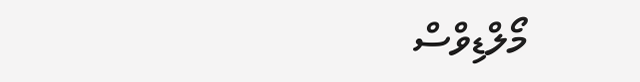މޯލްޑިވްސް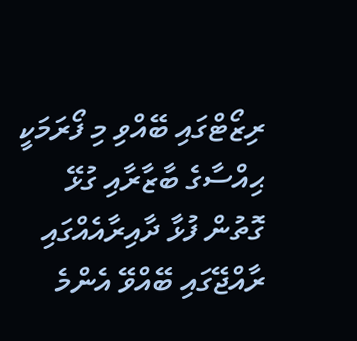ރިޒޯޓްގައި ބޭއްވި މި ފޯރަމަކީ ޙިއްސާގެ ބާޒާރާއި ގުޅޭ ގޮތުން ފުޅާ ދާއިރާއެއްގައި ރާއްޖޭގައި ބޭއްވޭ އެންމެ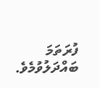ފުރަތަމަ ބައްދަލުވުމެވެ.